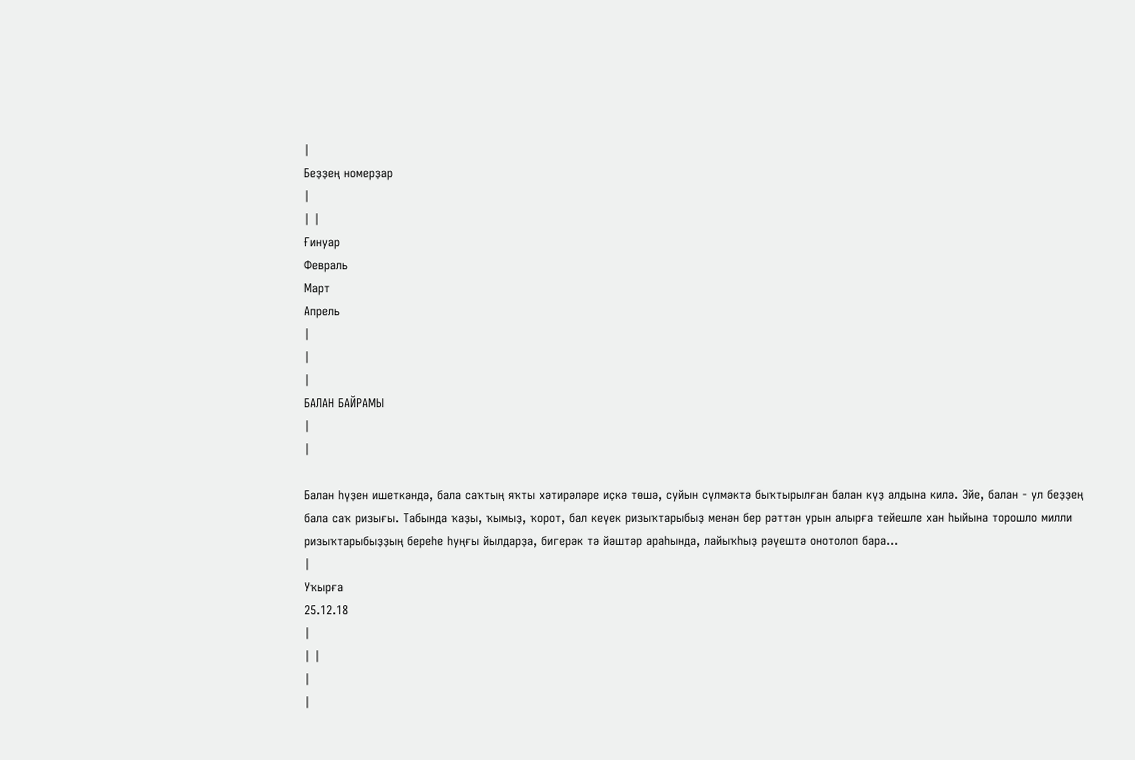|
Беҙҙең номерҙар
|
| |
Ғинуар
Февраль
Март
Апрель
|
|
|
БАЛАН БАЙРАМЫ
|
|

Балан һүҙен ишеткәндә, бала саҡтың яҡты хәтирәләре иҫкә төшә, суйын сүлмәктә быҡтырылған балан күҙ алдына килә. Эйе, балан - ул беҙҙең бала саҡ ризығы. Табында ҡаҙы, ҡымыҙ, ҡорот, бал кеүек ризыҡтарыбыҙ менән бер рәттән урын алырға тейешле хан һыйына торошло милли ризыҡтарыбыҙҙың береһе һуңғы йылдарҙа, бигерәк тә йәштәр араһында, лайыҡһыҙ рәүештә онотолоп бара...
|
Уҡырға
25.12.18
|
| |
|
|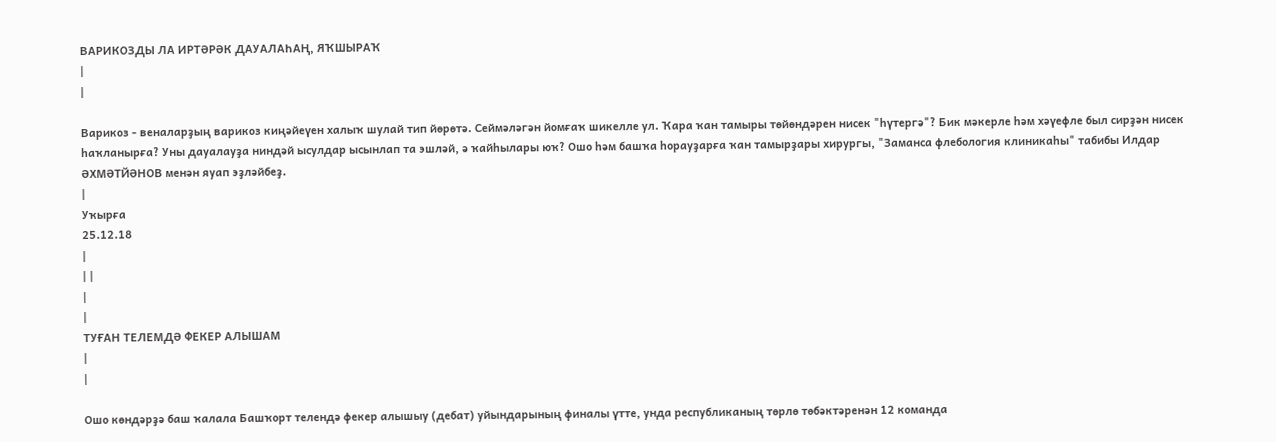ВАРИКОЗДЫ ЛА ИРТӘРӘК ДАУАЛАҺАҢ, ЯҠШЫРАҠ
|
|

Варикоз - веналарҙың варикоз киңәйеүен халыҡ шулай тип йөрөтә. Сеймәләгән йомғаҡ шикелле ул. Ҡара ҡан тамыры төйөндәрен нисек "һүтергә"? Бик мәкерле һәм хәүефле был сирҙән нисек һаҡланырға? Уны дауалауҙа ниндәй ысулдар ысынлап та эшләй, ә ҡайһылары юҡ? Ошо һәм башҡа һорауҙарға ҡан тамырҙары хирургы, "Заманса флебология клиникаһы" табибы Илдар ӘХМӘТЙӘНОВ менән яуап эҙләйбеҙ.
|
Уҡырға
25.12.18
|
| |
|
|
ТУҒАН ТЕЛЕМДӘ ФЕКЕР АЛЫШАМ
|
|

Ошо көндәрҙә баш ҡалала Башҡорт телендә фекер алышыу (дебат) уйындарының финалы үтте, унда республиканың төрлө төбәктәренән 12 команда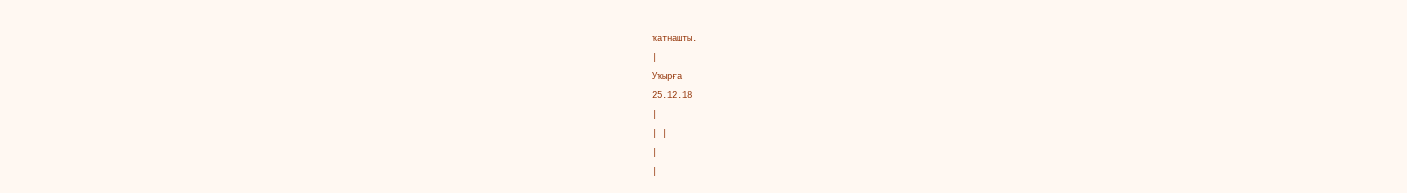ҡатнашты.
|
Уҡырға
25.12.18
|
| |
|
|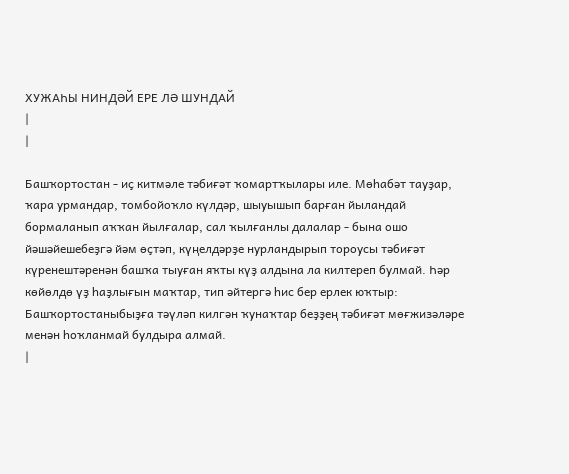ХУЖАҺЫ НИНДӘЙ ЕРЕ ЛӘ ШУНДАЙ
|
|

Башҡортостан - иҫ китмәле тәбиғәт ҡомартҡылары иле. Мөһабәт тауҙар, ҡара урмандар, томбойоҡло күлдәр, шыуышып барған йыландай бормаланып аҡҡан йылғалар, сал ҡылғанлы далалар - бына ошо йәшәйешебеҙгә йәм өҫтәп, күңелдәрҙе нурландырып тороусы тәбиғәт күренештәренән башҡа тыуған яҡты күҙ алдына ла килтереп булмай. Һәр көйөлдө үҙ һаҙлығын маҡтар, тип әйтергә һис бер ерлек юҡтыр: Башҡортостаныбыҙға тәүләп килгән ҡунаҡтар беҙҙең тәбиғәт мөғжизәләре менән һоҡланмай булдыра алмай.
|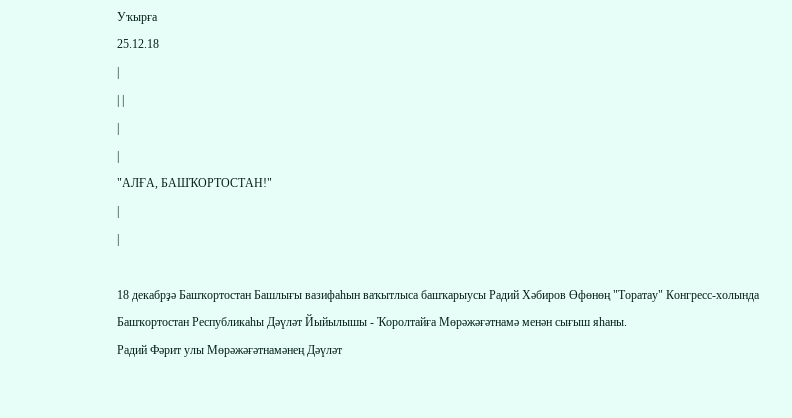Уҡырға
25.12.18
|
| |
|
|
"АЛҒА, БАШҠОРТОСТАН!"
|
|

18 декабрҙә Башҡортостан Башлығы вазифаһын ваҡытлыса башҡарыусы Радий Хәбиров Өфөнөң "Торатау" Конгресс-холында Башҡортостан Республикаһы Дәүләт Йыйылышы - Ҡоролтайға Мөрәжәғәтнамә менән сығыш яһаны.
Радий Фәрит улы Мөрәжәғәтнамәнең Дәүләт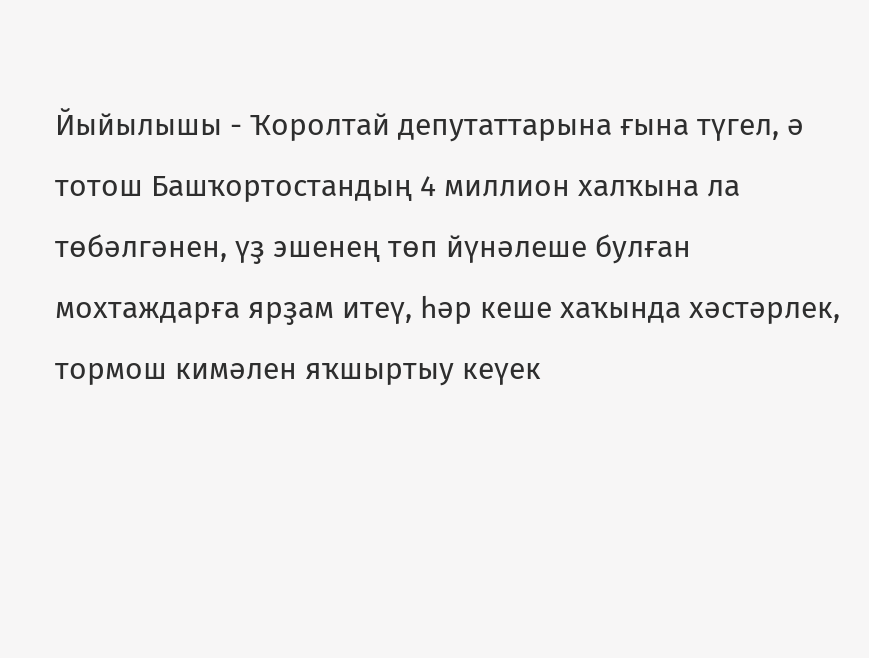Йыйылышы - Ҡоролтай депутаттарына ғына түгел, ә тотош Башҡортостандың 4 миллион халҡына ла төбәлгәнен, үҙ эшенең төп йүнәлеше булған мохтаждарға ярҙам итеү, һәр кеше хаҡында хәстәрлек, тормош кимәлен яҡшыртыу кеүек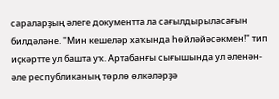сараларҙың әлеге документта ла сағылдырыласағын билдәләне. "Мин кешеләр хаҡында һөйләйәсәкмен!" тип иҫкәртте ул башта уҡ. Артабанғы сығышында ул әленән-әле республиканың төрлө өлкәләрҙә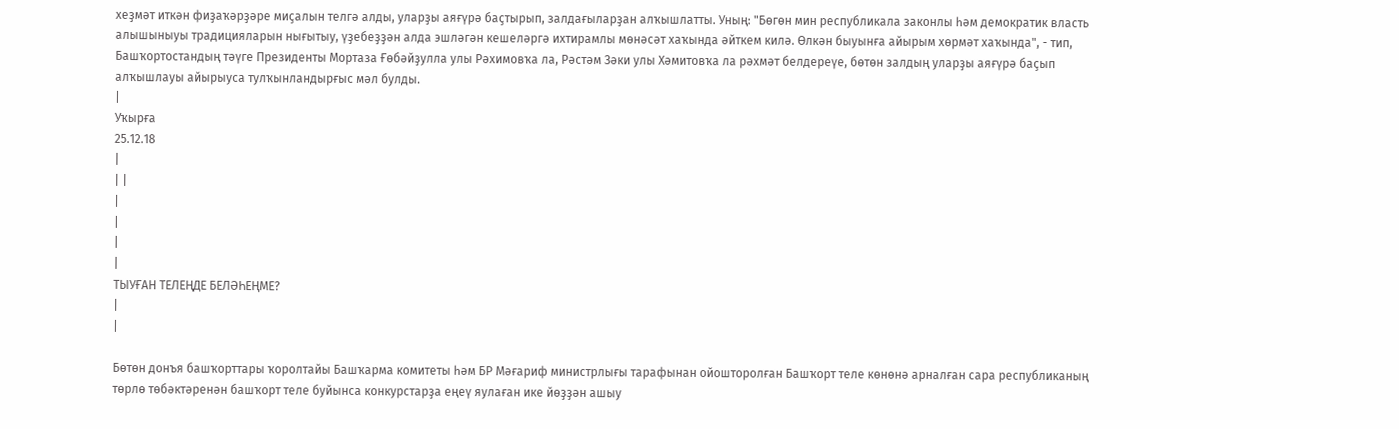хеҙмәт иткән фиҙаҡәрҙәре миҫалын телгә алды, уларҙы аяғүрә баҫтырып, залдағыларҙан алҡышлатты. Уның: "Бөгөн мин республикала законлы һәм демократик власть алышыныуы традицияларын нығытыу, үҙебеҙҙән алда эшләгән кешеләргә ихтирамлы мөнәсәт хаҡында әйткем килә. Өлкән быуынға айырым хөрмәт хаҡында", - тип, Башҡортостандың тәүге Президенты Мортаза Ғөбәйҙулла улы Рәхимовҡа ла, Рәстәм Зәки улы Хәмитовҡа ла рәхмәт белдереүе, бөтөн залдың уларҙы аяғүрә баҫып алҡышлауы айырыуса тулҡынландырғыс мәл булды.
|
Уҡырға
25.12.18
|
| |
|
|
|
|
ТЫУҒАН ТЕЛЕҢДЕ БЕЛӘҺЕҢМЕ?
|
|

Бөтөн донъя башҡорттары ҡоролтайы Башҡарма комитеты һәм БР Мәғариф министрлығы тарафынан ойошторолған Башҡорт теле көнөнә арналған сара республиканың төрлө төбәктәренән башҡорт теле буйынса конкурстарҙа еңеү яулаған ике йөҙҙән ашыу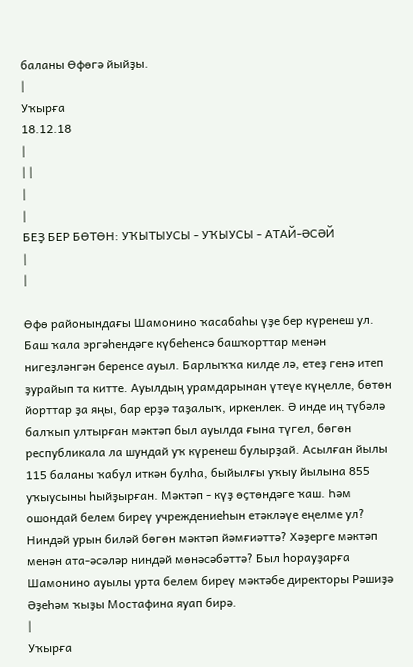баланы Өфөгә йыйҙы.
|
Уҡырға
18.12.18
|
| |
|
|
БЕҘ БЕР БӨТӨН: УҠЫТЫУСЫ - УҠЫУСЫ - АТАЙ-ӘСӘЙ
|
|

Өфө районындағы Шамонино ҡасабаһы үҙе бер күренеш ул. Баш ҡала эргәһендәге күбеһенсә башҡорттар менән нигеҙләнгән беренсе ауыл. Барлыҡҡа килде лә, етеҙ генә итеп ҙурайып та китте. Ауылдың урамдарынан үтеүе күңелле, бөтөн йорттар ҙа яңы, бар ерҙә таҙалыҡ, иркенлек. Ә инде иң түбәлә балҡып ултырған мәктәп был ауылда ғына түгел, бөгөн республикала ла шундай уҡ күренеш булырҙай. Асылған йылы 115 баланы ҡабул иткән булһа, быйылғы уҡыу йылына 855 уҡыусыны һыйҙырған. Мәктәп - күҙ өҫтөндәге ҡаш. Һәм ошондай белем биреү учреждениеһын етәкләүе еңелме ул? Ниндәй урын биләй бөгөн мәктәп йәмғиәттә? Хәҙерге мәктәп менән ата-әсәләр ниндәй мөнәсәбәттә? Был һорауҙарға Шамонино ауылы урта белем биреү мәктәбе директоры Рәшиҙә Әҙеһәм ҡыҙы Мостафина яуап бирә.
|
Уҡырға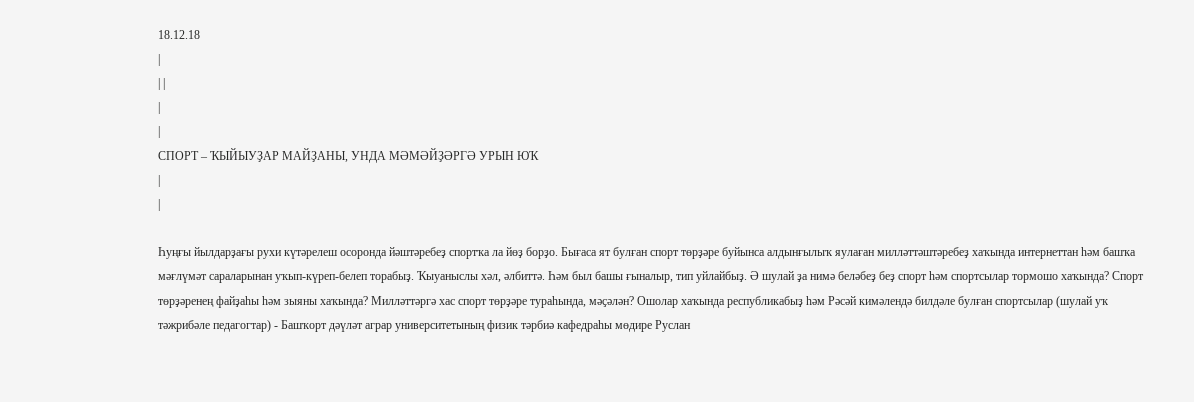18.12.18
|
| |
|
|
СПОРТ – ҠЫЙЫУҘАР МАЙҘАНЫ, УНДА МӘМӘЙҘӘРГӘ УРЫН ЮҠ
|
|

Һуңғы йылдарҙағы рухи күтәрелеш осоронда йәштәребеҙ спортҡа ла йөҙ борҙо. Бығаса ят булған спорт төрҙәре буйынса алдынғылыҡ яулаған милләттәштәребеҙ хаҡында интернеттан һәм башҡа мәғлүмәт сараларынан уҡып-күреп-белеп торабыҙ. Ҡыуаныслы хәл, әлбиттә. Һәм был башы ғыналыр, тип уйлайбыҙ. Ә шулай ҙа нимә беләбеҙ беҙ спорт һәм спортсылар тормошо хаҡында? Спорт төрҙәренең файҙаһы һәм зыяны хаҡында? Милләттәргә хас спорт төрҙәре тураһында, мәҫәлән? Ошолар хаҡында республикабыҙ һәм Рәсәй кимәлендә билдәле булған спортсылар (шулай уҡ тәжрибәле педагогтар) - Башҡорт дәүләт аграр университетының физик тәрбиә кафедраһы мөдире Руслан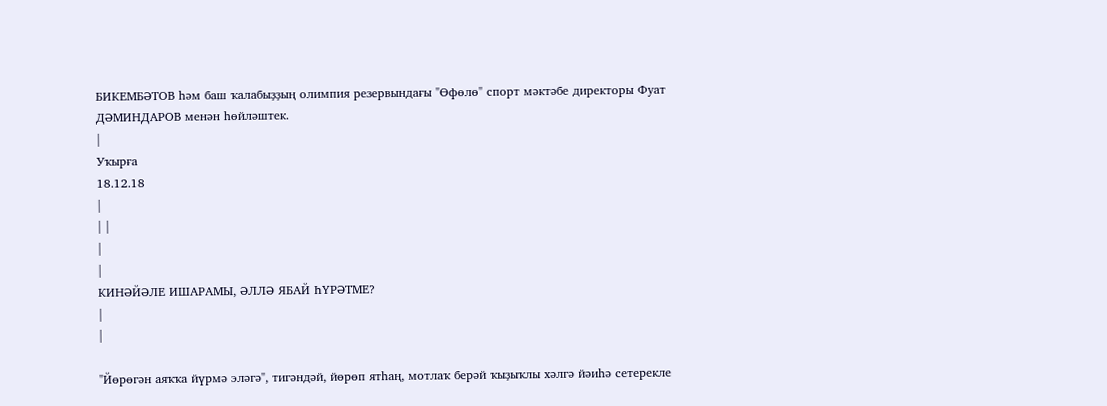БИКЕМБӘТОВ һәм баш ҡалабыҙҙың олимпия резервындағы "Өфөлө" спорт мәктәбе директоры Фуат ДӘМИНДАРОВ менән һөйләштек.
|
Уҡырға
18.12.18
|
| |
|
|
КИНӘЙӘЛЕ ИШАРАМЫ, ӘЛЛӘ ЯБАЙ ҺҮРӘТМЕ?
|
|

"Йөрөгән аяҡҡа йүрмә эләгә", тигәндәй, йөрөп ятһаң, мотлаҡ берәй ҡыҙыҡлы хәлгә йәиһә сетерекле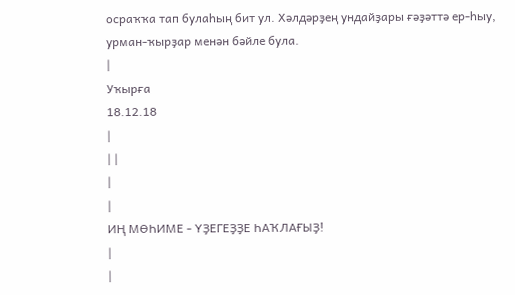осраҡҡа тап булаһың бит ул. Хәлдәрҙең ундайҙары ғәҙәттә ер-һыу, урман-ҡырҙар менән бәйле була.
|
Уҡырға
18.12.18
|
| |
|
|
ИҢ МӨҺИМЕ - ҮҘЕГЕҘҘЕ ҺАҠЛАҒЫҘ!
|
|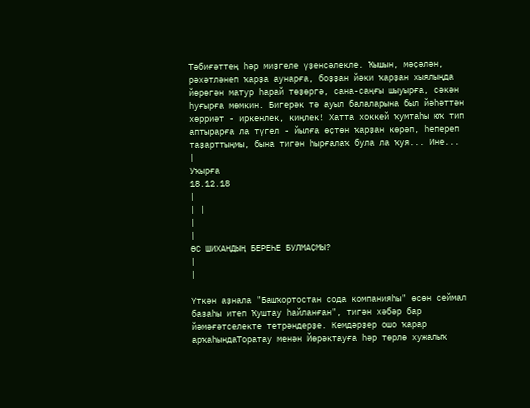Тәбиғәттең һәр миҙгеле үҙенсәлекле. Ҡышын, мәҫәлән, рәхәтләнеп ҡарҙа аунарға, боҙҙан йәки ҡарҙан хыялыңда йөрөгән матур һарай төҙөргә, сана-саңғы шыуырға, сәкән һуғырға мөмкин. Бигерәк тә ауыл балаларына был йәһәттән хөрриәт - иркенлек, киңлек! Хатта хоккей ҡумтаһы юҡ тип аптырарға ла түгел - йылға өҫтөн ҡарҙан көрәп, һепереп таҙарттыңмы, бына тигән һырғалаҡ була ла ҡуя... Ине...
|
Уҡырға
18.12.18
|
| |
|
|
ӨС ШИХАНДЫҢ БЕРЕҺЕ БУЛМАҪМЫ?
|
|

Үткән аҙнала "Башҡортостан сода компанияһы" өсөн сеймал базаһы итеп Ҡуштау һайланған", тигән хәбәр бар йәмәғәтселекте тетрәндерҙе. Кемдәрҙер ошо ҡарар арҡаһындаТоратау менән Йөрәктауға һәр төрлө хужалыҡ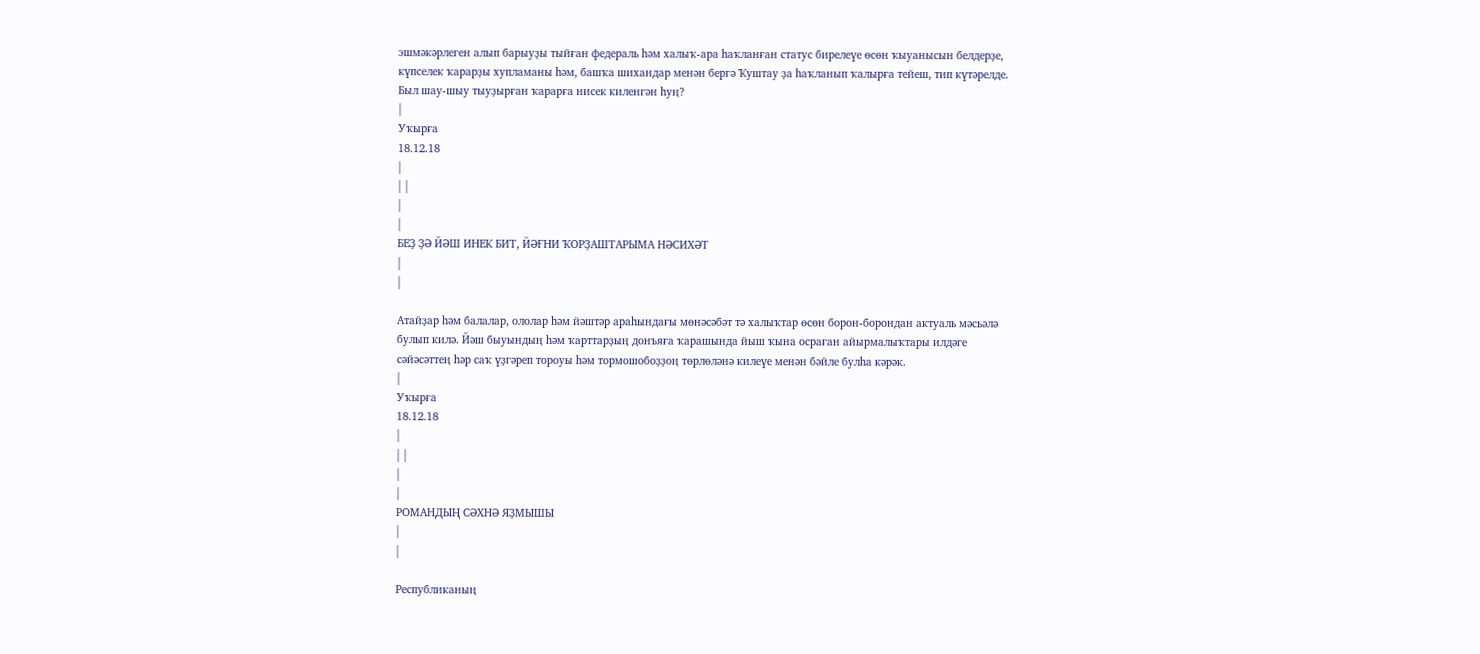эшмәкәрлеген алып барыуҙы тыйған федераль һәм халыҡ-ара һаҡланған статус бирелеүе өсөн ҡыуанысын белдерҙе, күпселек ҡарарҙы хупламаны һәм, башҡа шихандар менән бергә Ҡуштау ҙа һаҡланып ҡалырға тейеш, тип күтәрелде. Был шау-шыу тыуҙырған ҡарарға нисек киленгән һуң?
|
Уҡырға
18.12.18
|
| |
|
|
БЕҘ ҘӘ ЙӘШ ИНЕК БИТ, ЙӘҒНИ ҠОРҘАШТАРЫМА НӘСИХӘТ
|
|

Атайҙар һәм балалар, ололар һәм йәштәр араһындағы мөнәсәбәт тә халыҡтар өсөн борон-борондан актуаль мәсьәлә булып килә. Йәш быуындың һәм ҡарттарҙың донъяға ҡарашында йыш ҡына осраған айырмалыҡтары илдәге сәйәсәттең һәр саҡ үҙгәреп тороуы һәм тормошобоҙҙоң төрлөләнә килеүе менән бәйле булһа кәрәк.
|
Уҡырға
18.12.18
|
| |
|
|
РОМАНДЫҢ СӘХНӘ ЯҘМЫШЫ
|
|

Республиканың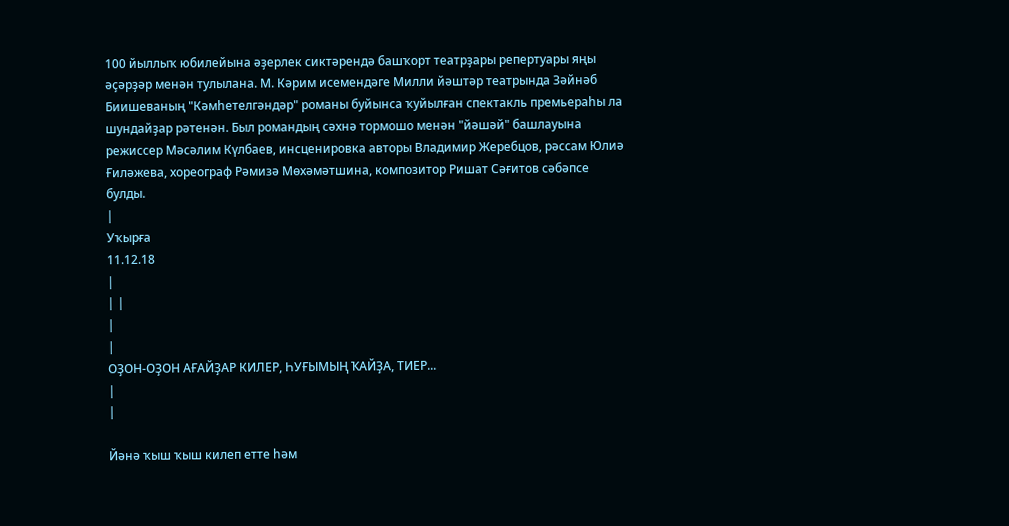100 йыллыҡ юбилейына әҙерлек сиктәрендә башҡорт театрҙары репертуары яңы әҫәрҙәр менән тулылана. М. Кәрим исемендәге Милли йәштәр театрында Зәйнәб Биишеваның "Кәмһетелгәндәр" романы буйынса ҡуйылған спектакль премьераһы ла шундайҙар рәтенән. Был романдың сәхнә тормошо менән "йәшәй" башлауына режиссер Мәсәлим Күлбаев, инсценировка авторы Владимир Жеребцов, рәссам Юлиә Ғиләжева, хореограф Рәмизә Мөхәмәтшина, композитор Ришат Сәғитов сәбәпсе булды.
|
Уҡырға
11.12.18
|
| |
|
|
ОҘОН-ОҘОН АҒАЙҘАР КИЛЕР, ҺУҒЫМЫҢ ҠАЙҘА, ТИЕР...
|
|

Йәнә ҡыш ҡыш килеп етте һәм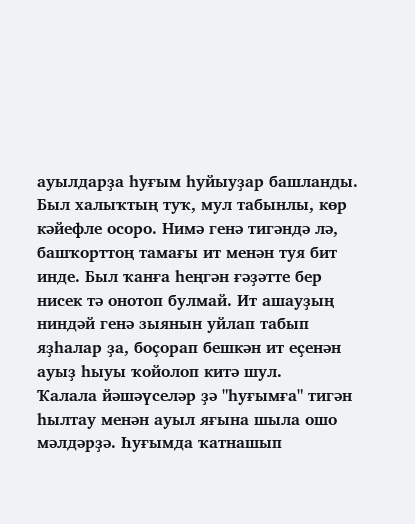ауылдарҙа һуғым һуйыуҙар башланды. Был халыҡтың туҡ, мул табынлы, көр кәйефле осоро. Нимә генә тигәндә лә, башҡорттоң тамағы ит менән туя бит инде. Был ҡанға һеңгән ғәҙәтте бер нисек тә онотоп булмай. Ит ашауҙың ниндәй генә зыянын уйлап табып яҙһалар ҙа, боҫорап бешкән ит еҫенән ауыҙ һыуы ҡойолоп китә шул.
Ҡалала йәшәүселәр ҙә "һуғымға" тигән һылтау менән ауыл яғына шыла ошо мәлдәрҙә. Һуғымда ҡатнашып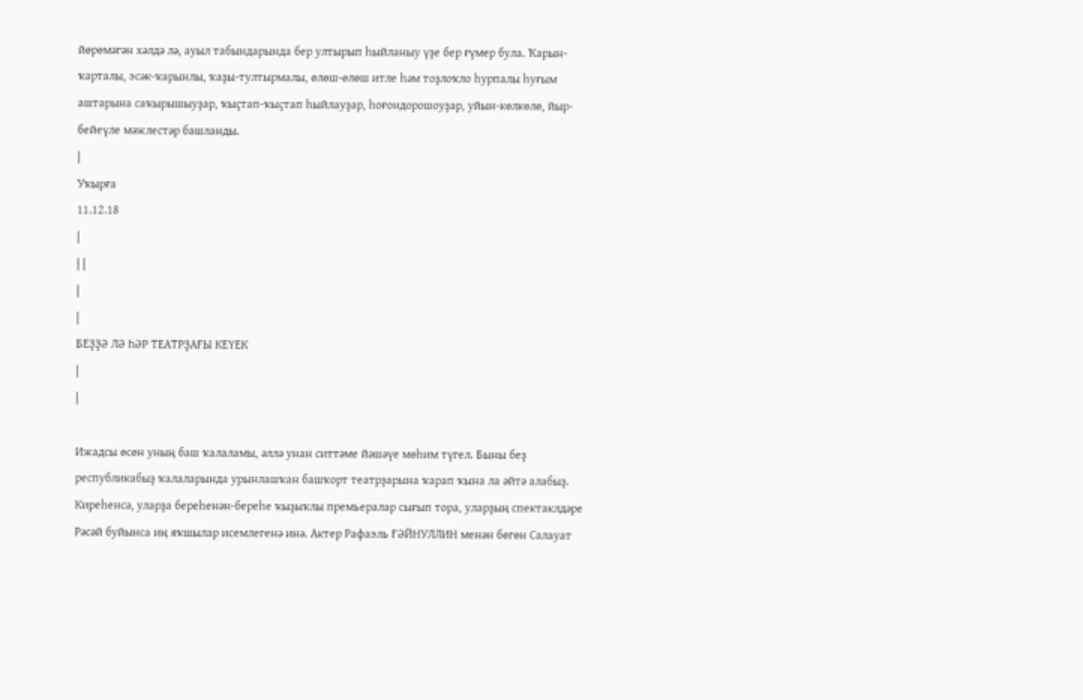йөрөмәгән хәлдә лә, ауыл табындарында бер ултырып һыйланыу үҙе бер ғүмер була. Ҡарын-ҡарталы, эсәк-ҡарынлы, ҡаҙы-тултырмалы, өлөш-өлөш итле һәм тоҙлоҡло һурпалы һуғым аштарына саҡырышыуҙар, ҡыҫтап-ҡыҫтап һыйлауҙар, һоғондорошоуҙар, уйын-көлкөлө, йыр-бейеүле мәжлестәр башланды.
|
Уҡырға
11.12.18
|
| |
|
|
БЕҘҘӘ ЛӘ ҺӘР ТЕАТРҘАҒЫ КЕҮЕК
|
|

Ижадсы өсөн уның баш ҡалаламы, әллә унан ситтәме йәшәүе мөһим түгел. Быны беҙ республикабыҙ ҡалаларында урынлашҡан башҡорт театрҙарына ҡарап ҡына ла әйтә алабыҙ. Киреһенсә, уларҙа береһенән-береһе ҡыҙыҡлы премьералар сығып тора, уларҙың спектаклдәре Рәсәй буйынса иң яҡшылар исемлегенә инә. Актер Рафаэль ҒӘЙНУЛЛИН менән бөгөн Салауат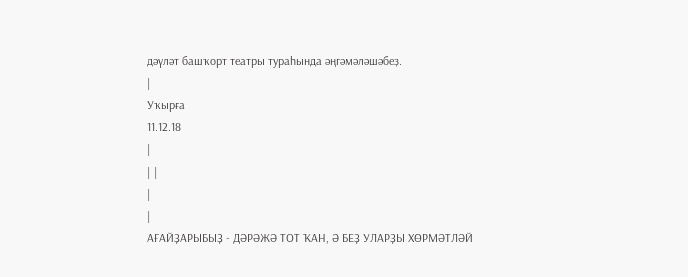дәүләт башҡорт театры тураһында әңгәмәләшәбеҙ.
|
Уҡырға
11.12.18
|
| |
|
|
АҒАЙҘАРЫБЫҘ - ДӘРӘЖӘ ТОТ ҠАН, Ә БЕҘ УЛАРҘЫ ХӨРМӘТЛӘЙ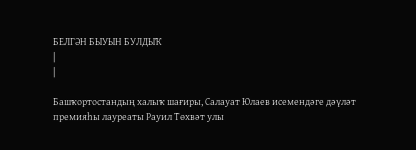БЕЛГӘН БЫУЫН БУЛДЫҠ
|
|

Башҡортостандың халыҡ шағиры, Салауат Юлаев исемендәге дәүләт премияһы лауреаты Рауил Төхвәт улы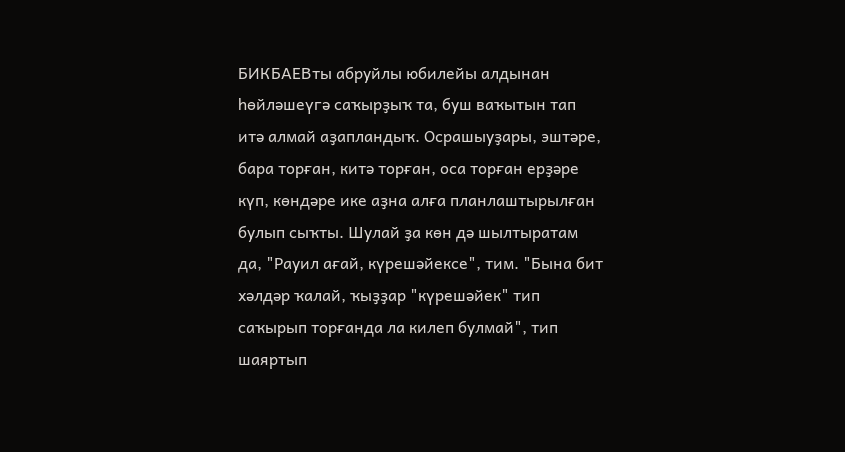БИКБАЕВты абруйлы юбилейы алдынан һөйләшеүгә саҡырҙыҡ та, буш ваҡытын тап итә алмай аҙапландыҡ. Осрашыуҙары, эштәре, бара торған, китә торған, оса торған ерҙәре күп, көндәре ике аҙна алға планлаштырылған булып сыҡты. Шулай ҙа көн дә шылтыратам да, "Рауил ағай, күрешәйексе", тим. "Бына бит хәлдәр ҡалай, ҡыҙҙар "күрешәйек" тип саҡырып торғанда ла килеп булмай", тип шаяртып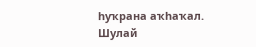һуҡрана аҡһаҡал. Шулай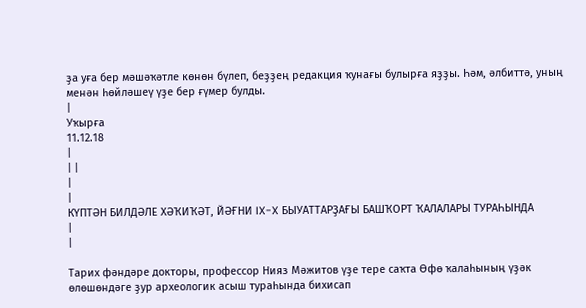ҙа уға бер мәшәҡәтле көнөн бүлеп, беҙҙең редакция ҡунағы булырға яҙҙы. Һәм, әлбиттә, уның менән һөйләшеү үҙе бер ғүмер булды.
|
Уҡырға
11.12.18
|
| |
|
|
КҮПТӘН БИЛДӘЛЕ ХӘҠИҠӘТ, ЙӘҒНИ IX-X БЫУАТТАРҘАҒЫ БАШҠОРТ ҠАЛАЛАРЫ ТУРАҺЫНДА
|
|

Тарих фәндәре докторы, профессор Нияз Мәжитов үҙе тере саҡта Өфө ҡалаһының үҙәк өлөшөндәге ҙур археологик асыш тураһында бихисап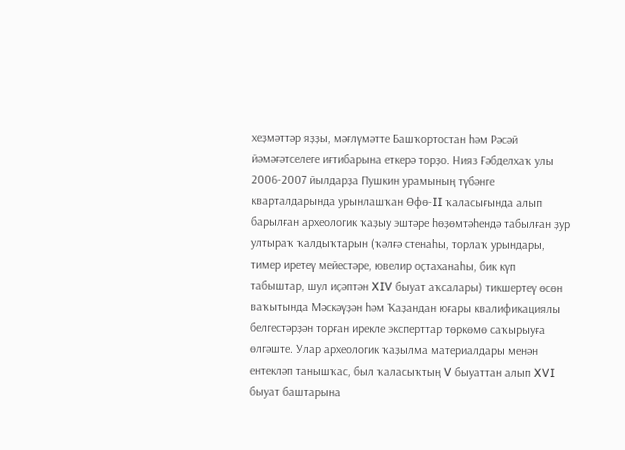хеҙмәттәр яҙҙы, мәғлүмәтте Башҡортостан һәм Рәсәй йәмәғәтселеге иғтибарына еткерә торҙо. Нияз Ғәбделхаҡ улы 2006-2007 йылдарҙа Пушкин урамының түбәнге кварталдарында урынлашҡан Өфө-II ҡаласығында алып барылған археологик ҡаҙыу эштәре һөҙөмтәһендә табылған ҙур ултыраҡ ҡалдыҡтарын (ҡәлғә стенаһы, торлаҡ урындары, тимер иретеү мейестәре, ювелир оҫтаханаһы, бик күп табыштар, шул иҫәптән XIV быуат аҡсалары) тикшертеү өсөн ваҡытында Мәскәүҙән һәм Ҡаҙандан юғары квалификациялы белгестәрҙән торған ирекле эксперттар төркөмө саҡырыуға өлгәште. Улар археологик ҡаҙылма материалдары менән ентекләп танышҡас, был ҡаласыҡтың V быуаттан алып XVI быуат баштарына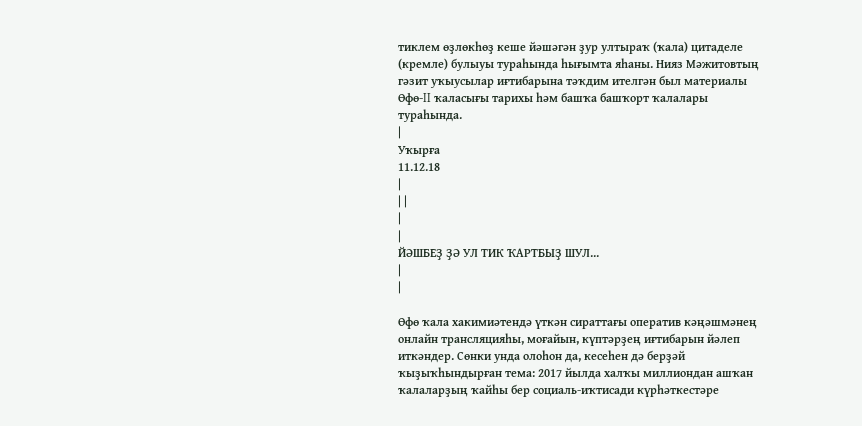тиклем өҙлөкһөҙ кеше йәшәгән ҙур ултыраҡ (ҡала) цитаделе (кремле) булыуы тураһында һығымта яһаны. Нияз Мәжитовтың гәзит уҡыусылар иғтибарына тәҡдим ителгән был материалы Өфө-II ҡаласығы тарихы һәм башҡа башҡорт ҡалалары тураһында.
|
Уҡырға
11.12.18
|
| |
|
|
ЙӘШБЕҘ ҘӘ УЛ ТИК ҠАРТБЫҘ ШУЛ...
|
|

Өфө ҡала хакимиәтендә үткән сираттағы оператив кәңәшмәнең онлайн трансляцияһы, моғайын, күптәрҙең иғтибарын йәлеп иткәндер. Сөнки унда олоһон да, кесеһен дә берҙәй ҡыҙыҡһындырған тема: 2017 йылда халҡы миллиондан ашҡан ҡалаларҙың ҡайһы бер социаль-иҡтисади күрһәткестәре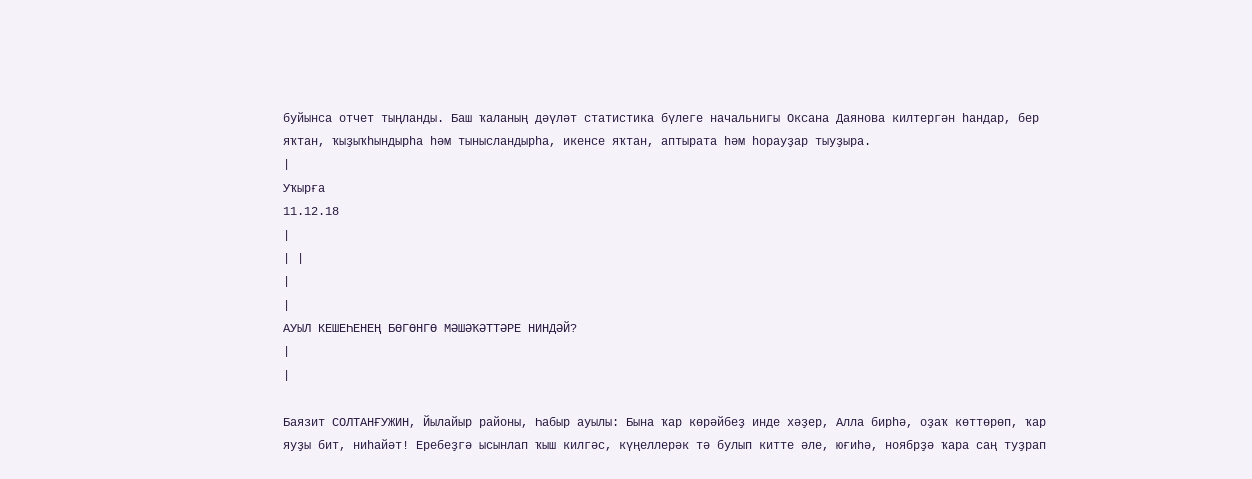буйынса отчет тыңланды. Баш ҡаланың дәүләт статистика бүлеге начальнигы Оксана Даянова килтергән һандар, бер яҡтан, ҡыҙыҡһындырһа һәм тынысландырһа, икенсе яҡтан, аптырата һәм һорауҙар тыуҙыра.
|
Уҡырға
11.12.18
|
| |
|
|
АУЫЛ КЕШЕҺЕНЕҢ БӨГӨНГӨ МӘШӘҠӘТТӘРЕ НИНДӘЙ?
|
|

Баязит СОЛТАНҒУЖИН, Йылайыр районы, Һабыр ауылы: Бына ҡар көрәйбеҙ инде хәҙер, Алла бирһә, оҙаҡ көттөрөп, ҡар яуҙы бит, ниһайәт! Еребеҙгә ысынлап ҡыш килгәс, күңеллерәк тә булып китте әле, юғиһә, ноябрҙә ҡара саң туҙрап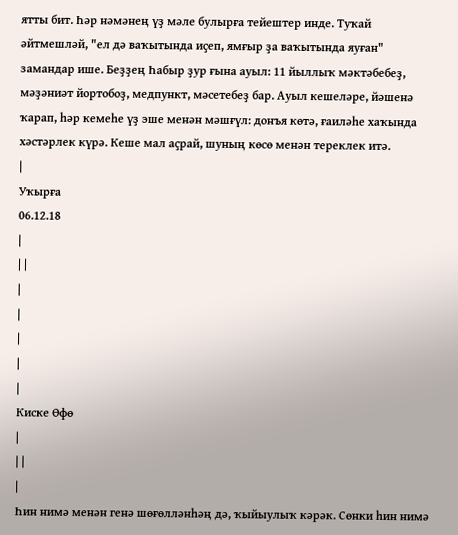ятты бит. Һәр нәмәнең үҙ мәле булырға тейештер инде. Туҡай әйтмешләй, "ел дә ваҡытында иҫеп, ямғыр ҙа ваҡытында яуған" замандар ише. Беҙҙең Һабыр ҙур ғына ауыл: 11 йыллыҡ мәктәбебеҙ, мәҙәниәт йортобоҙ, медпункт, мәсетебеҙ бар. Ауыл кешеләре, йәшенә ҡарап, һәр кемеһе үҙ эше менән мәшғүл: донъя көтә, ғаиләһе хаҡында хәстәрлек күрә. Кеше мал аҫрай, шуның көсө менән тереклек итә.
|
Уҡырға
06.12.18
|
| |
|
|
|
|
|
Киске Өфө
|
| |
|
Һин нимә менән генә шөғөлләнһәң дә, ҡыйыулыҡ кәрәк. Сөнки һин нимә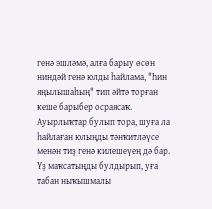генә эшләмә, алға барыу өсөн ниндәй генә юлды һайлама, "Һин яңылышаһың" тип әйтә торған кеше барыбер осраясаҡ. Ауырлыҡтар булып тора, шуға ла һайлаған юлыңды тәнҡитләүсе менән тиҙ генә килешеүең дә бар. Үҙ маҡсатыңды булдырып, уға табан ныҡышмалы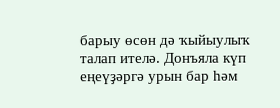барыу өсөн дә ҡыйыулыҡ талап ителә. Донъяла күп еңеүҙәргә урын бар һәм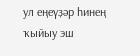ул еңеүҙәр һинең ҡыйыу эш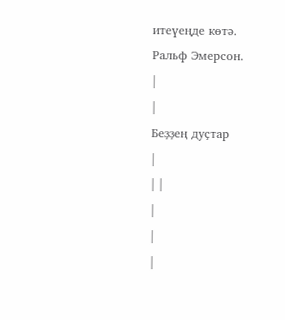итеүеңде көтә.
Ральф Эмерсон.
|
|
Беҙҙең дуҫтар
|
| |
|
|
|